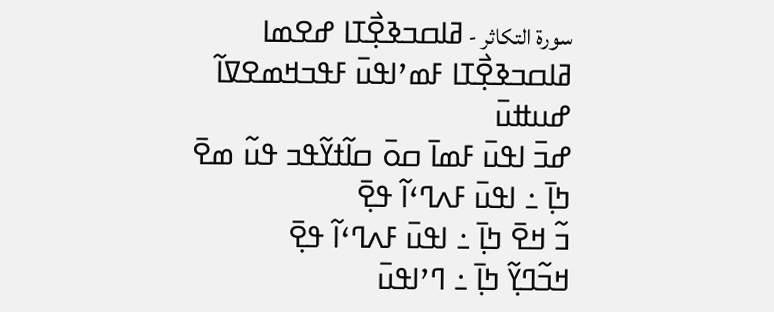سورة التكاثر - ߥߊߛߏߢߐ߲߯ߠߊ ߝߐߘߊ
ߥߊߛߏߢߐ߲߯ߠߊ ߓߘߴߊߟߎ߫ ߓߟߏߞߘߐߜߊ߬ ߝߎߚߎ߫
ߝߏ߫ ߊߟߎ߫ ߓߘߊ߫ ߛߋ߫ ߛߊ߬ߙߌ߬ߟߏ ߟߎ߬ ߘߐ߫
ߤߊ߲߫ ߸ ߊߟߎ߫ ߓߍߣߵߊ߬ ߟߐ߲߫
ߏ߬ ߞߐ߫ ߤߊ߲߫ ߸ ߊߟߎ߫ ߓߍߣߵߊ߬ ߟߐ߲߫
ߞߏ߬ߣߌ߲߬ ߤߊ߲߫ ߸ ߣߴߊߟߎ߫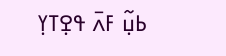ߕߎ߲߬ ߓߍ߫ ߟߐ߲ߠߌ߲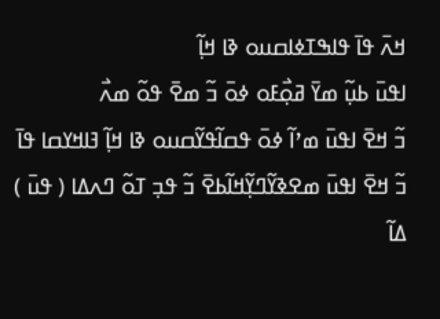ߞߍ߫ ߟߊ߫ ߟߊߒߠߦߊߛߎߋ ߢߊ ߞߊ߲߬
ߊߟߎ߫ ߕߎ߲߬ ߘߌ߫ ߥߋ߲߯ߓߋ ߦߋ߫ ߏ߬ ߘߐ߫ ߟߋ߬ ߘߍ߯
ߏ߬ ߞߐ߫ ߊߟߎ߫ ߘߴߊ߬ ߦߋ߫ ߟߛߊ߬ߟߌ߬ߛߎߋ ߢߊ ߞߊ߲߬ ߔߊߞߌߛߊ ߟߊ߫
ߏ߬ ߞߐ߫ ߊߟߎ߫ ߘߐߢߌ߬ߣߌ߲߬ߞߊ߬ߕߐ߫ ߏ߬ ߟߏ߲ ߠߋ߬ ߣߍߡߊ ( ߟߎ߫ ) ߡߊ߬